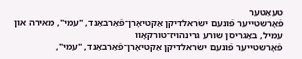טעאַטער
פֿאָרשטייער פֿונעם ישׂראלדיקן אַקטיאָרן־פֿאַרבאַנד, "עמי", מאירה און עמיל, באַגריסן שורע גרינהויז־טורקאָוו
פֿאָרשטייער פֿונעם ישׂראלדיקן אַקטיאָרן־פֿאַרבאַנד, "עמי",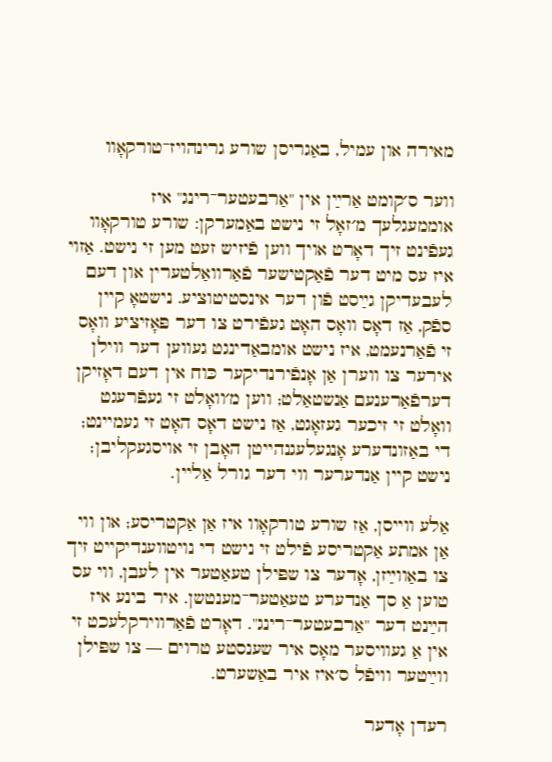מאירה און עמיל, באַגריסן שורע גרינהויז־טורקאָוו

ווער ס׳קומט אַרײַן אין "אַרבעטער־רינג" איז אוממעגלעך מ׳זאָל זי נישט באַמערקן: שורע טורקאָוו געפֿינט זיך דאָרט אויך ווען פֿיזיש זעט מען זי נישט. אַזוי איז עס מיט דער פֿאַקטישער פֿאַרוואַלטערין און דעם לעבעדיקן גײַסט פֿון דער אינסטיטוציע. נישטאָ קיין ספֿק, אַז דאָס וואָס האָט געפֿירט צו דער פּאָזיציע וואָס זי פֿאַרנעמט, איז נישט אומבאַדינגט געווען דער ווילן אירער צו ווערן אַן אָנפֿירנדיקער כּוח אין דעם דאָזיקן דערפֿאַרענעם אַנשטאַלט; ווען מ׳וואָלט זי געפֿרעגט וואָלט זי זיכער געזאָגט, אַז נישט דאָס האָט זי געמיינט; די באַזונדערע אָנגעלעגנהייטן האָבן זי אויסגעקליבן; נישט קיין אַנדערער ווי דער גורל אַליין.

אַלע ווייסן, אַז שורע טורקאָוו איז אַן אַקטריסע; און ווי אַן אמתע אַקטריסע פֿילט זי נישט די נויטווענדיקייט זיך צו באַווײַזן, אָדער צו שפּילן טעאַטער אין לעבן, ווי עס טוען אַ סך אַנדערע טעאַטער־מענטשן. איר בינע איז הײַנט דער "אַרבעטער־רינג". דאָרט פֿאַרווירקלעכט זי אין אַ געוויסער מאָס איר שענסטע טרוים — צו שפּילן ווײַטער וויפֿל ס׳איז איר באַשערט.

רעדן אָדער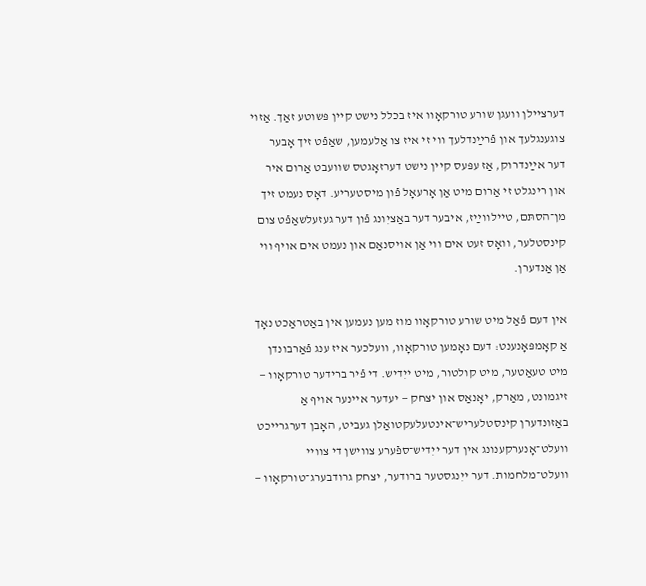דערציילן וועגן שורע טורקאָוו איז בכלל נישט קיין פּשוטע זאַך. אַזוי צוגענגלעך און פֿרײַנדלעך ווי זי איז צו אַלעמען, שאַפֿט זיך אָבער דער אײַנדרוק, אַז עפּעס קיין נישט דערזאָגטס שוועבט אַרום איר און רינגלט זי אַרום מיט אַן אָרעאָל פֿון מיסטעריע. דאָס נעמט זיך מן־הסתּם, טיילווײַז, איבער דער באַציִונג פֿון דער געזעלשאַפֿט צום קינסטלער, וואָס זעט אים ווי אַן אויסנאַם און נעמט אים אויף ווי אַן אַנדערן.

אין דעם פֿאַל מיט שורע טורקאָוו מוז מען נעמען אין באַטראַכט נאָך אַ קאָמפּאָנענט: דעם נאָמען טורקאָוו, וועלכער איז ענג פֿאַרבונדן מיט טעאַטער, מיט קולטור, מיט ייִדיש. די פֿיר ברידער טורקאָוו — זיגמונט, מאַרק, יאָנאַס און יצחק — יעדער איינער אויף אַ באַזונדערן קינסטלעריש־אינטעלעקטואַלן געביט, האָבן דערגרייכט וועלט־אָנערקענונג אין דער ייִדיש־ספֿערע צווישן די צוויי וועלט־מלחמות. דער ייִנגסטער ברודער, יצחק גרודבערג־טורקאָוו —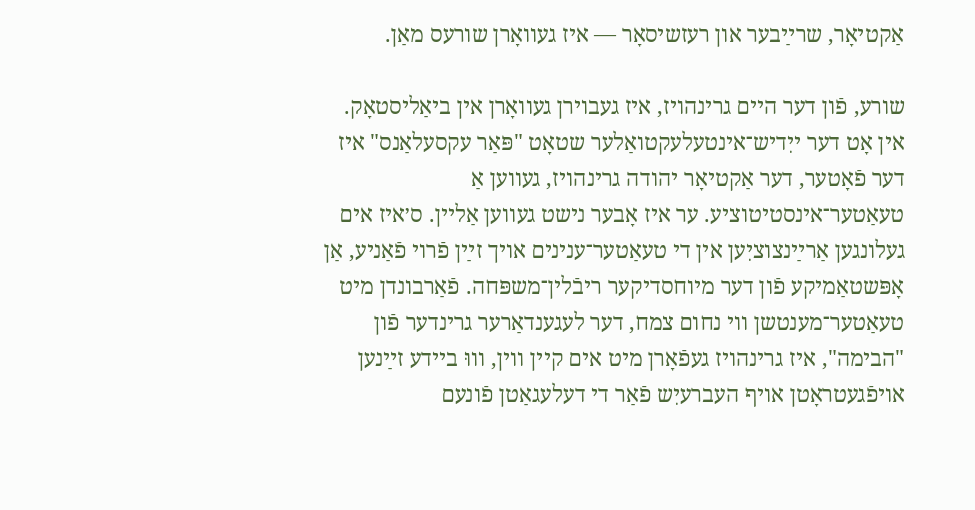אַקטיאָר, שרײַבער און רעזשיסאָר — איז געוואָרן שורעס מאַן.

שורע, פֿון דער היים גרינהויז, איז געבוירן געוואָרן אין ביאַליסטאָק. אין אָט דער ייִדיש־אינטעלעקטואַלער שטאָט "פּאַר עקסעלאַנס" איז דער פֿאָטער, דער אַקטיאָר יהודה גרינהויז, געווען אַ טעאַטער־אינסטיטוציע. ער איז אָבער נישט געווען אַליין. ס׳איז אים געלונגען אַרײַנצוציִען אין די טעאַטער־ענינים אויך זײַן פֿרוי פֿאַניע, אַן אָפּשטאַמיקע פֿון דער מיוחסדיקער ריבֿלין־משפּחה. פֿאַרבונדן מיט טעאַטער־מענטשן ווי נחום צמח, דער לעגענדאַרער גרינדער פֿון "הבימה", איז גרינהויז געפֿאָרן מיט אים קיין ווין, וווּ ביידע זײַנען אויפֿגעטראָטן אויף העברעיִש פֿאַר די דעלעגאַטן פֿונעם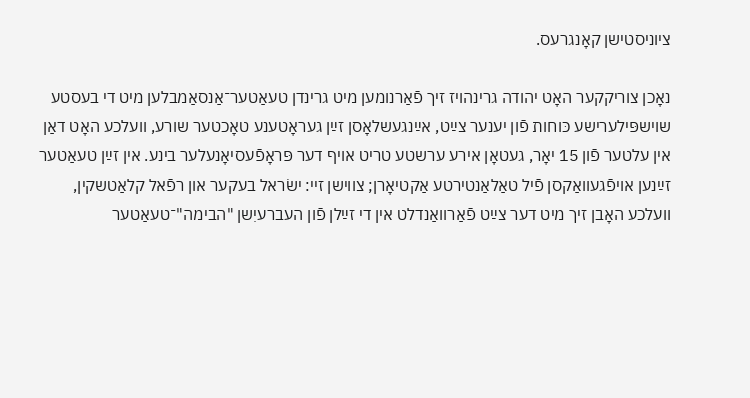ציוניסטישן קאָנגרעס.

נאָכן צוריקקער האָט יהודה גרינהויז זיך פֿאַרנומען מיט גרינדן טעאַטער־אַנסאַמבלען מיט די בעסטע שוישפּילערישע כּוחות פֿון יענער צײַט, אײַנגעשלאָסן זײַן געראָטענע טאָכטער שורע, וועלכע האָט דאַן אין עלטער פֿון 15 יאָר, געטאָן אירע ערשטע טריט אויף דער פּראָפֿעסיאָנעלער בינע. אין זײַן טעאַטער זײַנען אויפֿגעוואַקסן פֿיל טאַלאַנטירטע אַקטיאָרן; צווישן זיי: ישׂראל בעקער און רפֿאל קלאַטשקין, וועלכע האָבן זיך מיט דער צײַט פֿאַרוואַנדלט אין די זײַלן פֿון העברעיִשן "הבימה"־טעאַטער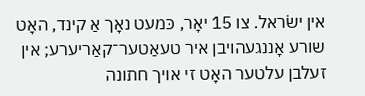אין ישׂראל. צו 15 יאָר, כּמעט נאָך אַ קינד, האָט שורע אָננגעהויבן איר טעאַטער־קאַריערע; אין זעלבן עלטער האָט זי אויך חתונה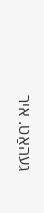געהאַט. איר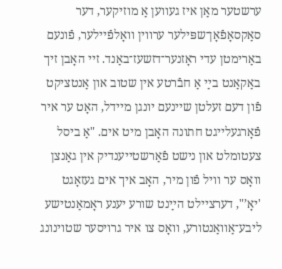ערשטער מאַן איז געווען אַ מוזיקער, דער סאַקסאָפֿאָן־שפּילער ערווין וואָלפֿיילער, פֿונעם באַרימטן עדי ראָזנער־דזשעז־באַנד. זיי האָבן זיך באַקאַנט בײַ אַ חבֿרטע אין שטוב און אַנטציקט פֿון דעם זעלטן שיינעם יונגן מיידל, האָט ער איר פֿאָרגעלייגט חתונה האָבן מיט אים. "אַ ביסל צעטומלט און נישט פֿאַרשטייענדיק אין גאַנצן וואָס ער וויל פֿון מיר, האָב איך אים געזאָגט 'יאָ’", דערציילט הײַנט שורע יענע ראָמאַנטישע ליבע־אַוואַנטורע, וואָס צו איר גרויסער שטוינונג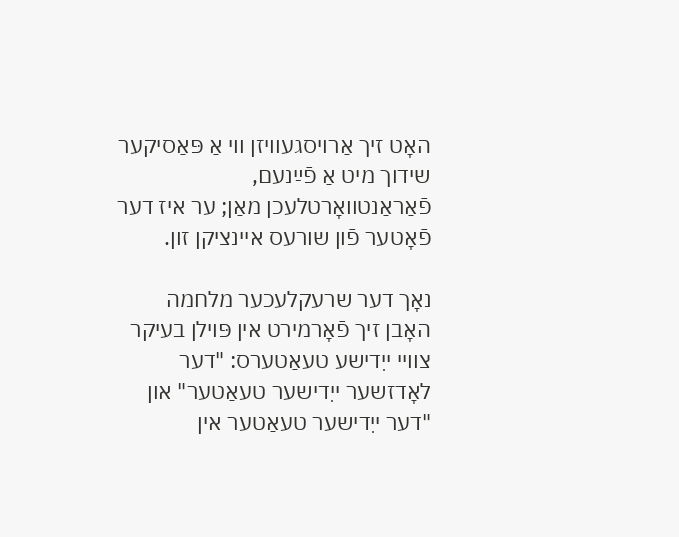האָט זיך אַרויסגעוויזן ווי אַ פּאַסיקער שידוך מיט אַ פֿײַנעם, פֿאַראַנטוואָרטלעכן מאַן; ער איז דער פֿאָטער פֿון שורעס איינציקן זון.

נאָך דער שרעקלעכער מלחמה האָבן זיך פֿאָרמירט אין פּוילן בעיקר צוויי ייִדישע טעאַטערס: "דער לאָדזשער ייִדישער טעאַטער" און "דער ייִדישער טעאַטער אין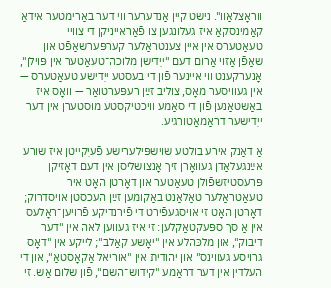ווראָצלאַוו". נישט קיין אַנדערער ווי דער באַרימטער אידאַ קאַמינסקאַ איז געלונגען צו פֿאַראייניקן די צוויי טעאַטערס אין איין צענטראַלער קערפּערשאַפֿט און שאַפֿן אַזוי אַרום דעם "ייִדישן מלוכה־טעאַטער אין פּוילן", אָנערקענט ווי איינער פֿון די בעסטע ייִדישע טעאַטערס — אין געוויסער מאָס, צוליב זײַן רעפּערטואַר — וואָס איז באַשטאַנען פֿון די סאַמע וויכטיקסטע מוסטערן אין דער ייִדישער דראַמאַטורגיע.

אַ דאַנק אירע בולטע שוישפּילערישע פֿעיִקייטן איז שורע אײַנגעלאַדן געוואָרן זיך אָנצושליסן אין דעם דאָזיקן פּרעסטיזשפֿולן טעאַטער און דאָרטן האָט איר טעאַטראַלער טאַלאַנט באַקומען זײַן העכסטן אויסדרוק; דאָרטן האָט זי אויסגעפֿירט די פֿירנדיקע פֿרויען־ראָלעס אין אַ סך ספּעקטאַקלען: זי איז געווען לאה אין "דער דיבוק", און מלכּהלע אין "יאָשע קאַלב"; לייקע אין "דאָס גרויסע געווינס" און יהודית אין "אוריאל אַקאָסטאַ", און די העלדין אין דער דראַמע "קידוש־השם", פֿון שלום אַש. זי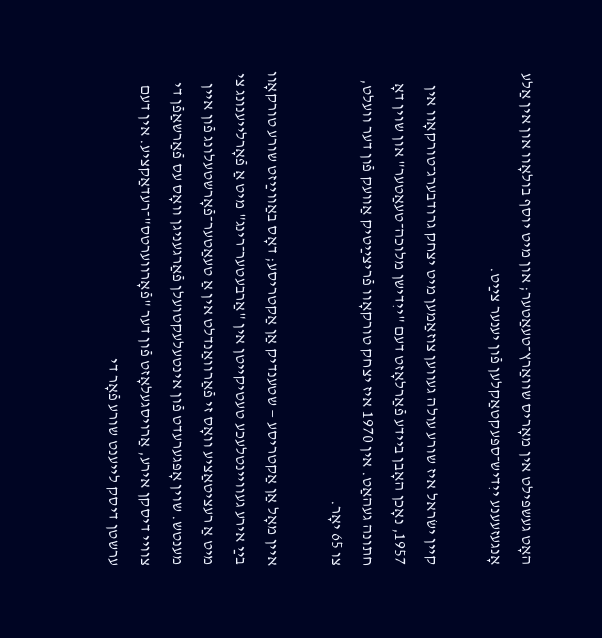האָט געשפּילט אין מאָריס שוואַרץ־טעאַטער; און מיט יוסף בולאָוו און אין אַלע אָנגעזעענע ייִדיש־ספּעקטאַקלען פֿון יענער צײַט.

קיין ישׂראל איז שורע עולה געווען צוזאַמען מיט יצחק גרודבערג־טורקאָוו אין 1957, נאָכן האָבן ביידע פֿאַרלאָזט דעם "ייִדישן מלוכה־טעאַטער" און שוין דאָ חתונה געהאַט. אין 1970 איז יצחק טורקאָוו פֿריצײַטיק אַוועק פֿון דער וועלט, צו 65 יאָר.

איין מאָל אַן אַקטריסע — שטענדיק אַן אַקטריסע; דאָס באַווײַזט שורע טורקאָוו בײַ אירע געוויינטלעכע טעטיקייטן אין "אַרבעטער־רינג" מיט אַ פֿאָרלייענונג צי מיט אַ רעציטאַציע וואָס זי פֿאַרוואַנדלט אין אַ טעאַטער־פֿאָרשטעלונג פֿון איין מענטש. שוין אָפּגערעדט פֿון אינטעלעקטועלן פֿאַרגעניגן וואָס עס פֿאַרשאַפֿן די צוויי דיסקן אירע, אַרויסגעלאָזט פֿון דער "פֿאָרווערטס"־רעדאַקציע. אין דעם ערשטן דיסק לייענט שורע פֿאָר די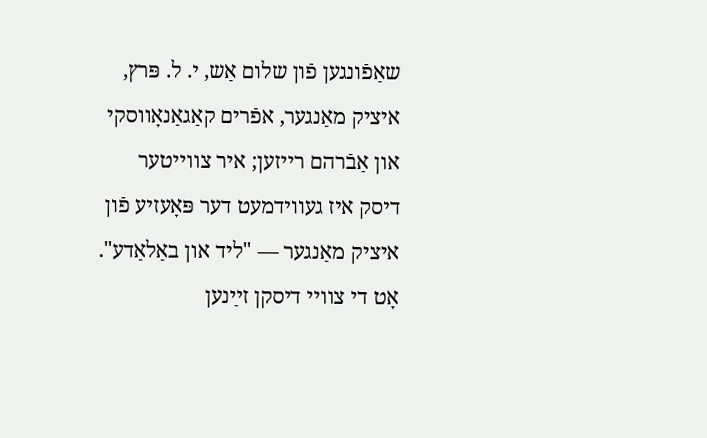שאַפֿונגען פֿון שלום אַש, י. ל. פּרץ, איציק מאַנגער, אפֿרים קאַגאַנאָווסקי און אַבֿרהם רייזען; איר צווייטער דיסק איז געווידמעט דער פּאָעזיע פֿון איציק מאַנגער — "ליד און באַלאַדע". אָט די צוויי דיסקן זײַנען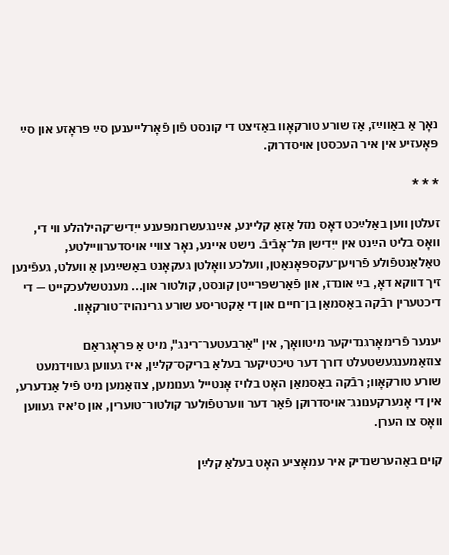נאָך אַ באַווײַז, אַז שורע טורקאָוו באַזיצט די קונסט פֿון פֿאָרלייענען סײַ פּראָזע און סײַ פּאָעזיע אין איר העכסטן אויסדרוק.

* * *

זעלטן ווען באַלײַכט דאָס מזל אַזאַ קליינע, אײַנגעשרומפּענע ייִדיש־קהילהלע ווי די, וואָס בליט הײַנט אין ייִדישן תּל־אָבֿיבֿ. נישט איינע, נאָר צוויי אויסדערוויילטע, טאַלאַנטפֿולע פֿרויען־עקספּאָנאַטן, וועלכע וואָלטן געקאָנט באַשײַנען אַ וועלט, געפֿינען זיך דווקא דאָ, בײַ אונדז, און פֿאַרשפּרייטן קונסט, קולטור און... מענטשלעכקייט — די דיכטערין רבֿקה באַסמאַן בן־חיים און די אַקטריסע שורע גרינהויז־טורקאָוו.

יענער פֿרימאָרגנדיקער מיטוואָך, אין "אַרבעטער־רינג", מיט אַ פּראָגראַם צוזאַמענגעשטעלט דורך דער טיכטיקער בעלאַ בריקס־קלײַן, איז געווען געווידמעט שורע טורקאָוו; רבֿקה באַסמאַן האָט בלויז אָנטייל גענומען, צוזאַמען מיט פֿיל אַנדערע, אין די אָנערקענונג־אויסדרוקן פֿאַר דער ווערטפֿולער קולטור־טוערין, און ס׳איז געווען וואָס צו הערן.

קוים באַהערשנדיק איר עמאָציע האָט בעלאַ קלײַן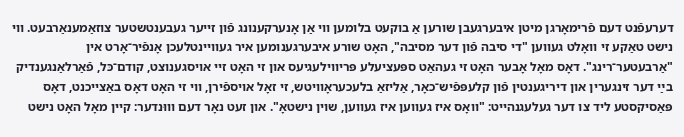דערעפֿנט דעם פֿרימאָרגן מיטן איבערגעבן שורען אַ בוקעט בלומען ווי אַן אָנערקענונג פֿון זייער געבענטשטער צוזאַמענאַרבעט. ווי נישט טאַקע זי וואָלט געווען "די סיבה פֿון דער מסיבה", האָט שורע איבערגענומען איר געוויינטלעכן אָנפֿיר־אָרט אין "אַרבעטער־רינג". דאָס מאָל אָבער האָט זי געהאַט ספּעציעלע פּריווילעגיעס און זי האָט זיי אויסגענוצט, קודם־כּל, פֿאַרלאַנגענדיק בײַ דער זינגערין און דיריגענטין פֿון קלעפּפֿיש־כאָר, אַליזאַ בלעכעראָוויטש, זי זאָל אויספֿירן, ווי זי האָט דאָס באַצייכנט, דאָס פּאַסיקסטע ליד צו דער געלעגנהייט: "וואָס איז געווען איז געווען, שוין נישטאָ". און זעט נאָר דעם וווּנדער: קיין מאָל האָט נישט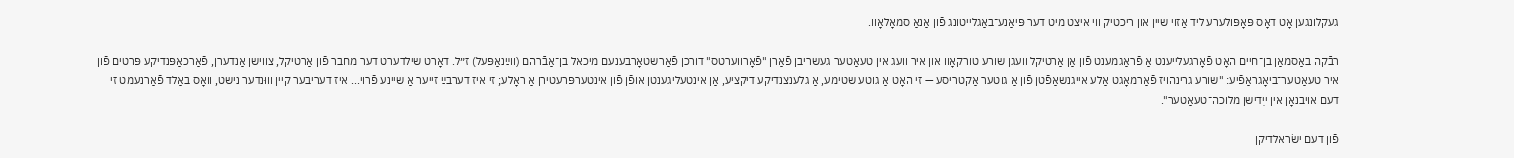געקלונגען אָט דאָס פּאָפּולערע ליד אַזוי שיין און ריכטיק ווי איצט מיט דער פּיאַנע־באַגלייטונג פֿון אַנאַ סמאָלאָוו.

רבֿקה באַסמאַן בן־חיים האָט פֿאָרגעלייענט אַ פֿראַגמענט פֿון אַן אַרטיקל וועגן שורע טורקאָוו און איר וועג אין טעאַטער געשריבן פֿאַרן "פֿאָרווערטס" דורכן פֿאַרשטאָרבענעם מיכאל בן־אַבֿרהם (ווײַנאַפּעל) ז״ל. דאָרט שילדערט דער מחבר פֿון אַרטיקל, צווישן אַנדערן, פֿאַרכאַפּנדיקע פּרטים פֿון איר טעאַטער־ביאָגראַפֿיע: "שורע גרינהויז פֿאַרמאָגט אַלע אייגנשאַפֿטן פֿון אַ גוטער אַקטריסע — זי האָט אַ גוטע שטימע, אַ גלענצנדיקע דיקציע, אַן אינטעליגענטן אופֿן פֿון אינטערפּרעטירן אַ ראָלע; זי איז דערבײַ זייער אַ שיינע פֿרוי... איז דעריבער קיין וווּנדער נישט, וואָס באַלד פֿאַרנעמט זי דעם אויבנאָן אין ייִדישן מלוכה־טעאַטער".

פֿון דעם ישׂראלדיקן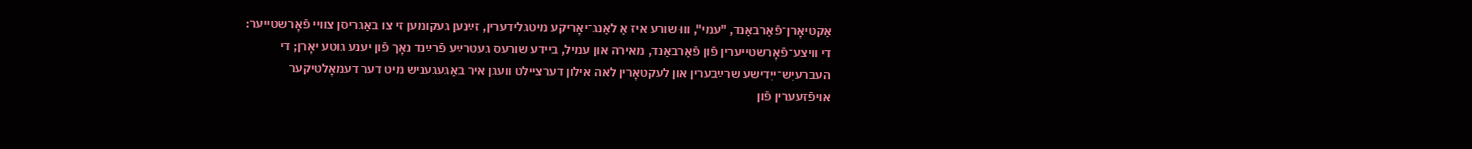אַקטיאָרן־פֿאַרבאַנד, "עמי", וווּ שורע איז אַ לאַנג־יאָריקע מיטגלידערין, זײַנען געקומען זי צו באַגריסן צוויי פֿאָרשטייער: די וויצע־פֿאָרשטייערין פֿון פֿאַרבאַנד, מאירה און עמיל, ביידע שורעס געטרײַע פֿרײַנד נאָך פֿון יענע גוטע יאָרן; די העברעיִש־ייִדישע שרײַבערין און לעקטאָרין לאה אילון דערציילט וועגן איר באַגעגעניש מיט דער דעמאָלטיקער אויפֿזעערין פֿון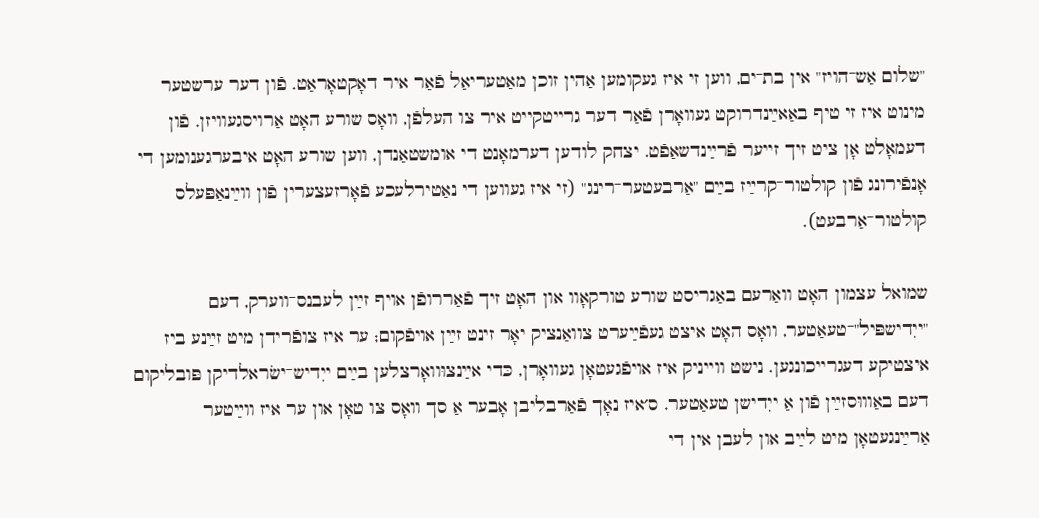"שלום אַש־הויז" אין בת־ים, ווען זי איז געקומען אַהין זוכן מאַטעריאַל פֿאַר איר דאָקטאָראַט. פֿון דער ערשטער מינוט איז זי טיף באַאײַנדרוקט געוואָרן פֿאַר דער גרייטקייט איר צו העלפֿן, וואָס שורע האָט אַרויסגעוויזן. פֿון דעמאָלט אָן ציט זיך זייער פֿרײַנדשאַפֿט. יצחק לודען דערמאָנט די אומשטאַנדן, ווען שורע האָט איבערגענומען די אָנפֿירונג פֿון קולטור־קרײַז בײַם "אַרבעטער־רינג" (זי איז געווען די נאַטירלעכע פֿאָרזעצערין פֿון ווײַנאַפּעלס קולטור־אַרבעט).

שמואל עצמון האָט וואַרעם באַגריסט שורע טורקאָוו און האָט זיך פֿאַררופֿן אויף זײַן לעבנס־ווערק, דעם "ייִדישפּיל"־טעאַטער, וואָס האָט איצט געפֿײַערט צוואַנציק יאָר זינט זײַן אויפֿקום; ער איז צופֿרידן מיט זײַנע ביז איצטיקע דעגרייכונגען. נישט ווייניק איז אויפֿגעטאָן געוואָרן, כּדי אײַנצוּוואָרצלען בײַם ייִדיש־ישׂראלדיקן פּובליקום דעם באַוווּסזײַן פֿון אַ ייִדישן טעאַטער. ס׳איז נאָך פֿאַרבליבן אָבער אַ סך וואָס צו טאָן און ער איז ווײַטער אַרײַנגעטאָן מיט לײַב און לעבן אין די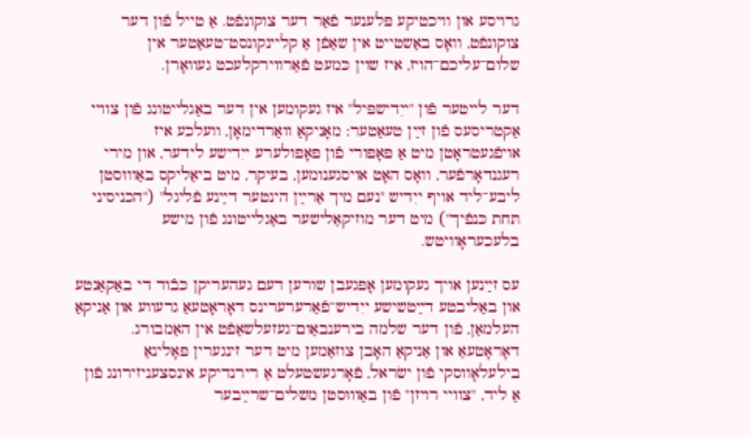גרויסע און וויכטיקע פּלענער פֿאַר דער צוקונפֿט. אַ טייל פֿון דער צוקונפֿט, וואָס באַשטייט אין שאַפֿן אַ קליינקונסט־טעאַטער אין שלום־עליכם־הויז, איז שוין כּמעט פֿאַרווירקלעכט געוואָרן.

דער לייטער פֿון "ייִדישפּיל" איז געקומען אין דער באַגלייטונג פֿון צוויי אַקטריסעס פֿון זײַן טעאַטער: מאָניקאַ וואַרדימאָן, וועלכע איז אויפֿגעטראָטן מיט אַ פּאָפּורי פֿון פּאָפּולערע ייִדישע לידער, און מירי רעגנדאָרפֿער, וואָס האָט אויסגענומען, בעיקר, מיט ביאַליקס באַוווּסטן ליבע־ליד אויף ייִדיש "נעם מיך אַרײַן הינטער דײַנע פֿליגל" ("הכניסיני תּחת כּנפֿיך") מיט דער מוזיקאַלישער באַגלייטונג פֿון מישע בלעכעראָוויטש.

עס זײַנען אויך געקומען אָפּגעבן שורען דעם געהעריקן כּבֿוד די באַקאַנטע און באַליבטע דײַטשישע ייִדיש־פֿאַרערערינס דאָראָטעאַ גרעווע און אַניקאַ העלמאַן, פֿון דער שלמה בירענבאַום־געזעלשאַפֿט אין האַמבורג. דאָראָטעאַ און אַניקאַ האָבן צוזאַמען מיט דער זינגערין פּאָלינאַ בילעלאָווסקי פֿון ישׂראל, פֿאָרגעשטעלט אַ רירנדיקע אינסצעניזירונג פֿון אַ ליד, "צוויי רויזן" פֿון באַוווּסטן משלים־שרײַבער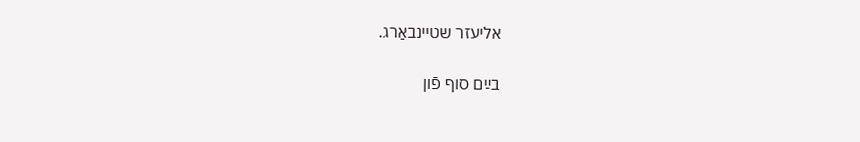אליעזר שטיינבאַרג.

בײַם סוף פֿון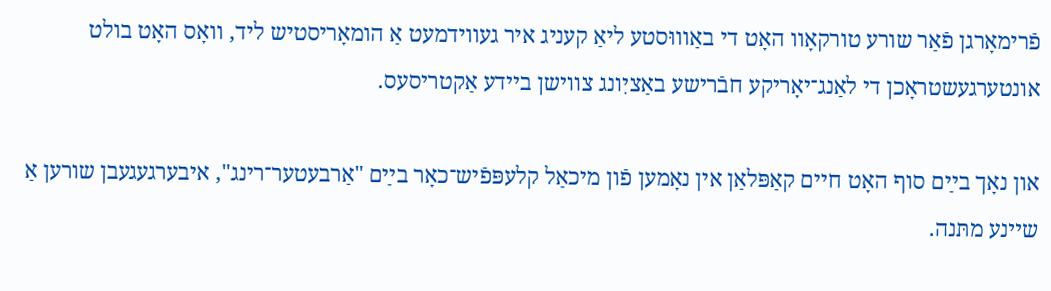פֿרימאָרגן פֿאַר שורע טורקאָוו האָט די באַוווּסטע ליאַ קעניג איר געווידמעט אַ הומאָריסטיש ליד, וואָס האָט בולט אונטערגעשטראָכן די לאַנג־יאָריקע חבֿרישע באַציִונג צווישן ביידע אַקטריסעס.

און נאָך בײַם סוף האָט חיים קאַפּלאַן אין נאָמען פֿון מיכאַל קלעפּפֿיש־כאָר בײַם "אַרבעטער־רינג", איבערגעגעבן שורען אַ שיינע מתּנה.